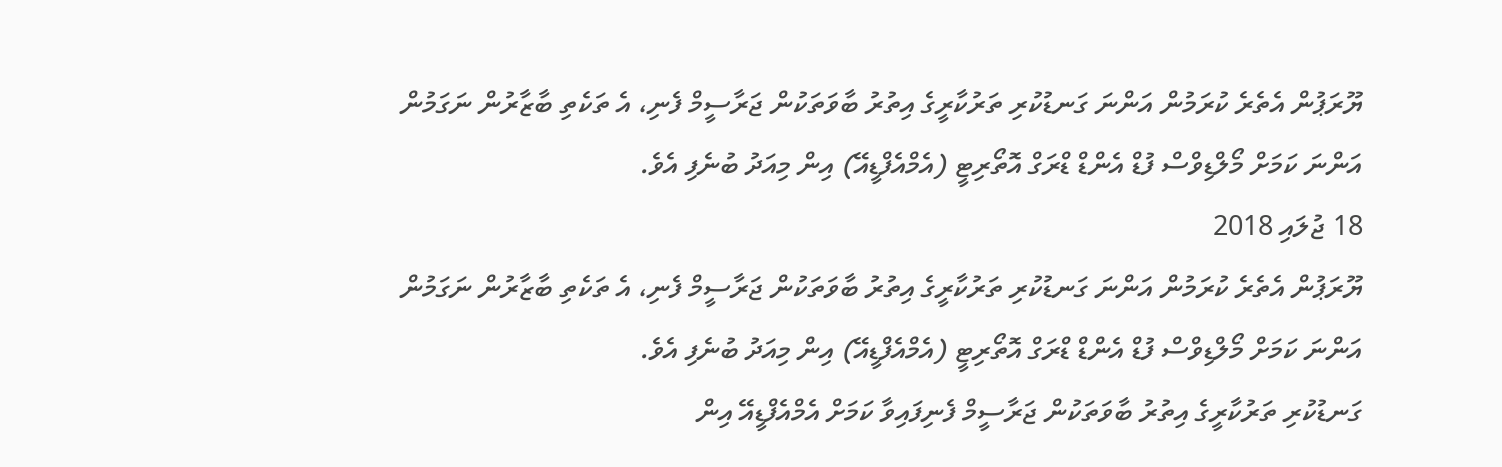ޔޫރަޕުން އެތެރެ ކުރަމުން އަންނަ ގަނޑުކުރި ތަރުކާރީގެ އިތުރު ބާވަތަކުން ޖަރާސީމް ފެނި، އެ ތަކެތި ބާޒާރުން ނަގަމުން އަންނަ ކަމަށް މޯލްޑިވްސް ފުޑް އެންޑް ޑްރަގް އޮތޯރިޓީ (އެމްއެފްޑީއޭ) އިން މިއަދު ބުނެފި އެވެ.
18 ޖުލައި 2018
ޔޫރަޕުން އެތެރެ ކުރަމުން އަންނަ ގަނޑުކުރި ތަރުކާރީގެ އިތުރު ބާވަތަކުން ޖަރާސީމް ފެނި، އެ ތަކެތި ބާޒާރުން ނަގަމުން އަންނަ ކަމަށް މޯލްޑިވްސް ފުޑް އެންޑް ޑްރަގް އޮތޯރިޓީ (އެމްއެފްޑީއޭ) އިން މިއަދު ބުނެފި އެވެ.
ގަނޑުކުރި ތަރުކާރީގެ އިތުރު ބާވަތަކުން ޖަރާސީމް ފެނިފައިވާ ކަމަށް އެމްއެފްޑީއޭ އިން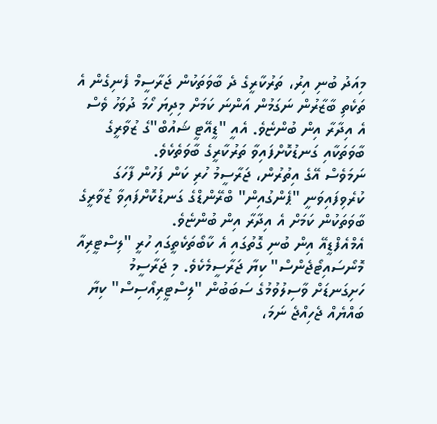މިއަދު ބުނި އިރު، ތަރުކާރީގެ ދެ ބާވަތަކުން ޖަރާސީމް ފެނިގެން އެ ތަކެތި ބާޒާރުން ނަގަމުން އަންނަ ކަމަށް މިދިޔަ ހޯމަ ދުވަހު ވެސް އެ އިދާރާ އިން ބުންޏެވެ. އެއީ "ޑީއޭޓީ ޝައުބް"ގެ ޒުވާރީގެ ބާވަތަކާއި ގަނޑުކޮށްފައިވާ ތަރުކާރީގެ ބާވަތެކެވެ.
ނަމަވެސް އޭގެ އިތުރުން، ޖަރާސީމު ހުރި ކަން ފަހުން ފާހަގަ ކުރެވިފައިވަނީ "ޕެންގުއިން" ބްރޭންޑްގެ ގަނޑުކޮށްފައިވާ ޒުވާރީގެ ބާވަތަކުން ކަމަށް އެ އިދާރާ އިން ބުންޏެވެ.
އެމްއެފްޑީއޭ އިން ބުނި ގޮތުގައި އެ ކާބޯތަކެތީގައި ހުރީ "ލިސްޓީރިއާ މޮނޯސައިޓޯޖެންސް" ކިޔާ ޖަރާސީމެކެވެ. މި ޖަރާސީމު ހަށިގަނޑަށް ވާސިލުވުމުގެ ސަބަބުން "ލިސްޓީރިއޯސިސް" ކިޔާ ބައްޔެއް ޖެހިއްޖެ ނަމަ،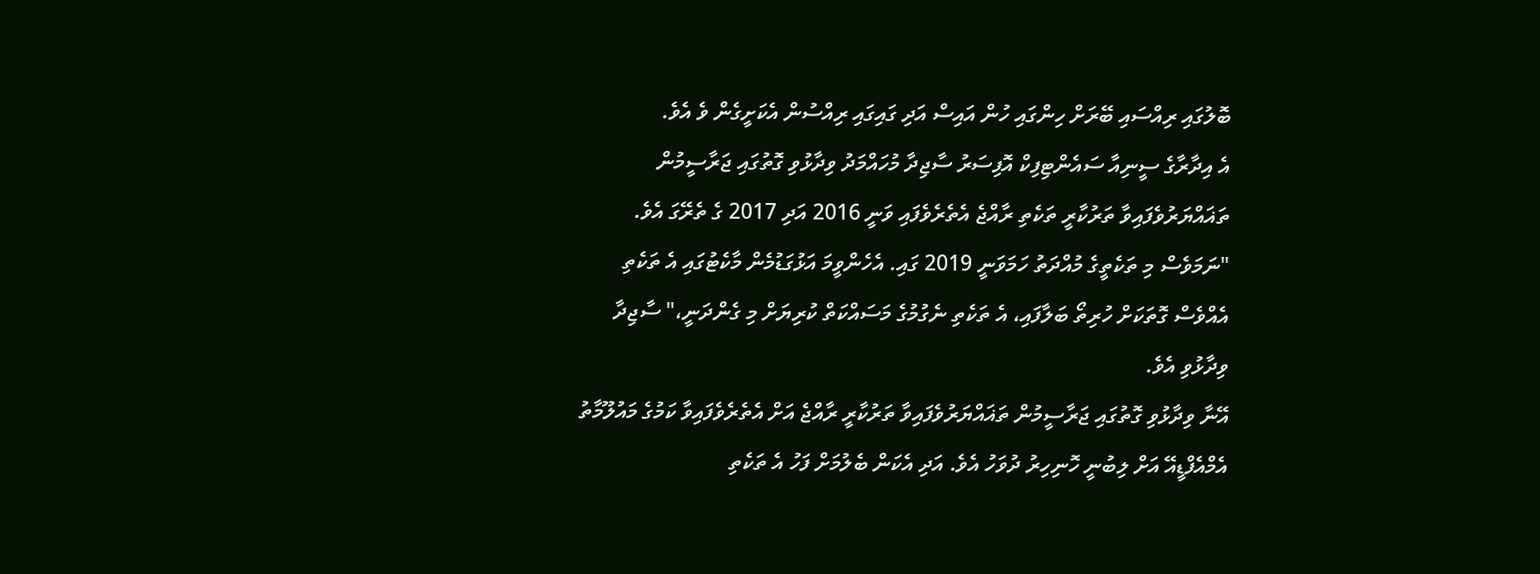ބޮލުގައި ރިއްސައި ބޭރަށް ހިންގައި ހުން އައިސް އަދި ގައިގައި ރިއްސުން އެކަށީގެން ވެ އެވެ.
އެ އިދާރާގެ ސީނިއާ ސައެންޓިފިކް އޮފިސަރު ސާޖިދާ މުހައްމަދު ވިދާޅުވި ގޮތުގައި ޖަރާސީމުން ތަޣައްޔަރުވެފައިވާ ތަރުކާރީ ތަކެތި ރާއްޖެ އެތެރެވެފައި ވަނީ 2016 އަދި 2017 ގެ ތެރޭގަ އެވެ.
"ނަމަވެސް މި ތަކެތީގެ މުއްދަތު ހަމަވަނީ 2019 ގައި. އެހެންވީމަ އަޅުގަޑުމެން މާކެޓުގައި އެ ތަކެތި އެއްވެސް ގޮތަކަށް ހުރިތޯ ބަލާފައި، އެ ތަކެތި ނެގުމުގެ މަސައްކަތް ކުރިޔަށް މި ގެންދަނީ،" ސާޖިދާ ވިދާޅުވި އެވެ.
އޭނާ ވިދާޅުވި ގޮތުގައި ޖަރާސީމުން ތަޣައްޔަރުވެފައިވާ ތަރުކާރީ ރާއްޖެ އަށް އެތެރެވެފައިވާ ކަމުގެ މައުލޫމާތު އެމްއެފްޑީއޭ އަށް ލިބުނީ ހޮނިހިރު ދުވަހު އެވެ. އަދި އެކަން ބެލުމަށް ފަހު އެ ތަކެތި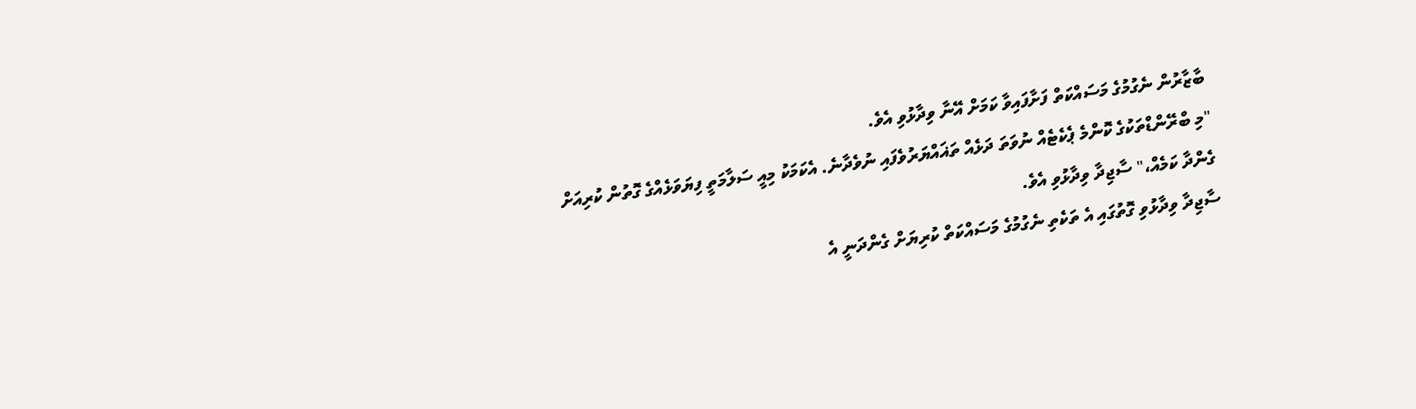ބާޒާރުން ނެގުމުގެ މަސައްކަތް ފަށާފައިވާ ކަމަށް އޭނާ ވިދާޅުވި އެވެ.
"މި ބްރޭންޑްތަކުގެ ކޮންމެ ޕެކެޓެއް ނުވަތަ ދަޅެއް ތަޣައްޔަރުވެފައި ނުވެދާނެ. އެކަމަކު މިއީ ސަލާމަތީ ފިޔަވަޅެއްގެ ގޮތުން ކުރިއަށް ގެންދާ ކަމެއް،" ސާޖިދާ ވިދާޅުވި އެވެ.
ސާޖިދާ ވިދާޅުވި ގޮތުގައި އެ ތަކެތި ނެގުމުގެ މަސައްކަތް ކުރިޔަށް ގެންދަނީ އެ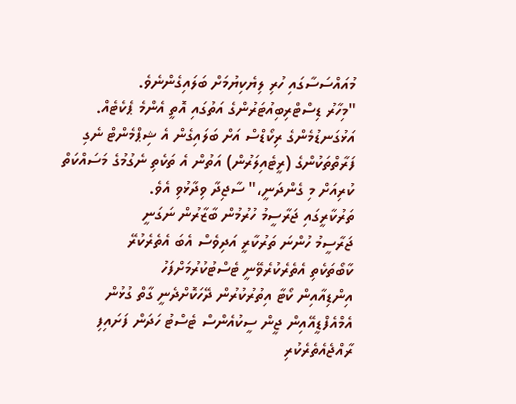މުއައްސަސާގައި ހުރި ލިޔެކިޔުމަށް ބަލައިގެންނެވެ.
"މިހާރު ޑިސްޓްރިބިއުޓަރުންގެ އަތުގައި އޮތީ އެންމެ ޕެކެޓެއް. އަޅުގަނޑުމެންގެ ރިކޯޑްސް އަށް ބަލައިގެން އެ ޝިޕްމެންޓް ނެގި ފަރާތްތަކުންގެ (ރީޓެއިލަރުން) އަތުން އެ ތަކެތި ނެގުމުގެ މަސައްކަތް ކުރިއަށް މި ގެންދަނީ،" ސާޖިދާ ވިދާޅުވި އެވެ.
ތަރުކާރީގައި ޖަރާސީމު ހުރުމުން ބާޒާރުން ނަގަނީ
ޖަރާސީމު ހުންނަ ތަރުކާރީ އަދިވެސް އެބަ އެތެރެކުރޭ
ކާބޯތަކެތި އެތެރެކުރެވޭނީ ޓެސްޓުކުރުމަށްފަހު
އިންޑިއާއިން ކޯޓާ އިތުރުކުރުން ދޭހަކޮށްދެނީ ގާތް ގުޅުން
އެމްއެފްޑީއޭއިން ޖީން ސީކުއެންސް ޓެސްޓު ހަދަން ފަށައިފި
ރާއްޖެއެތެރެކުރި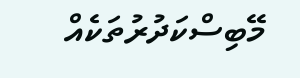މޭބިސްކަދުރުތަކެއް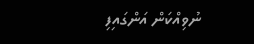ނުވިއްކަން އަންގައިފި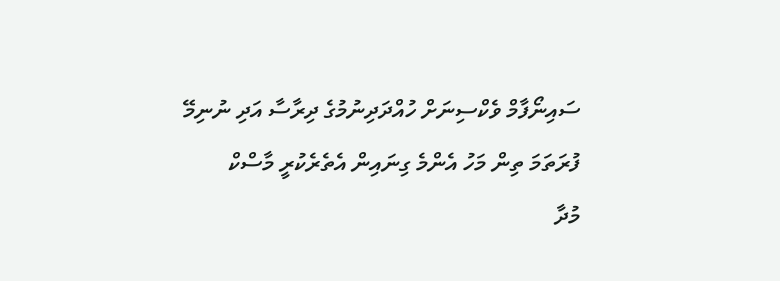ސައިނޯފާމް ވެކްސިނަށް ހުއްދަދިނުމުގެ ދިރާސާ އަދި ނުނިމޭ
ފުރަތަމަ ތިން މަހު އެންމެ ގިނައިން އެތެރެކުރީ މާސްކް
މުދާ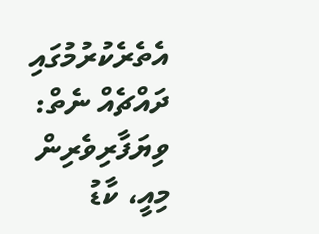އެތެރެކުރުމުގައި ދައްޗެއް ނެތް: ވިޔަފާރިވެރިން
މިއީ، ކާޑު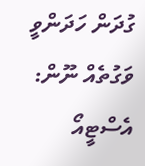ގުދަން ހަދަންވީ ވަގުތެއް ނޫން: އެސްޓީއޯ